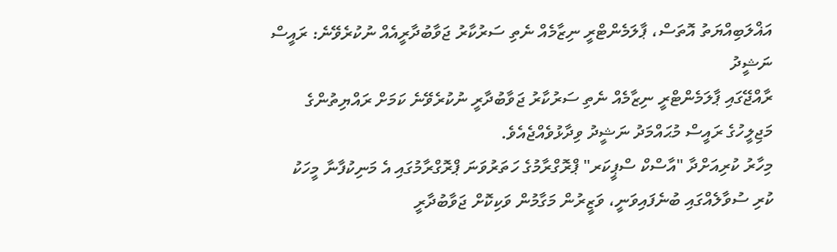އަޣްލަބިއްޔަތު އޮތަސް، ޕާލަމެންޓްރީ ނިޒާމެއް ނެތި ސަރުކާރު ޖަވާބުދާރީއެއް ނުކުރެވޭނެ: ރައީސް ނަޝީދު
ރާއްޖޭގައި ޕާލަމެންޓްރީ ނިޒާމެއް ނެތި ސަރުކާރު ޖަވާބުދާރީ ނުކުރެވޭނެ ކަމަށް ރައްޔިތުންގެ މަޖިލީހުގެ ރައީސް މުޙައްމަދު ނަޝީދު ވިދާޅުވެއްޖެއެވެ.
މިހާރު ކުރިއަށްދާ "އާސްކް ސްޕީކަރ" ޕްރޮގްރާމުގެ ހަތަރުވަނަ ޕްރޮގްރާމުގައި އެ މަނިކުފާނާ މީހަކު ކުރި ސުވާލެއްގައި ބުނެފައިވަނީ، ވަޒީރުން މަގާމުން ވަކިކޮށް ޖަވާބުދާރީ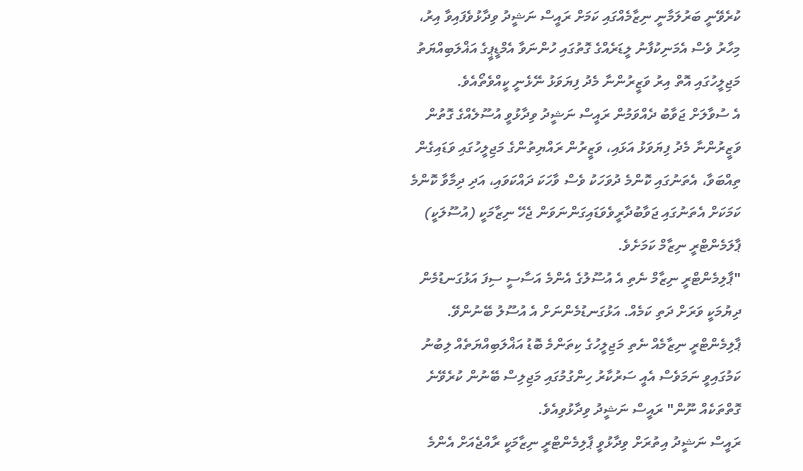ކުރެވޭނީ ބަރުލަމާނީ ނިޒާމެއްގައި ކަމަށް ރައީސް ނަޝީދު ވިދާޅުވެފައިވާ އިރު، މިހާރު ވެސް އެމަނިކުފާނު ލީޑަރެއްގެ ގޮތުގައި ހުންނަވާ އެމްޑީޕީގެ އަޣްލަބިއްޔަތު މަޖިލީހުގައި އޮތް އިރު ވަޒީރުންނާ މެދު ފިޔަވަޅު ނޭޅެނީ ކީއްވެތޯއެވެ.
އެ ސުވާލަށް ޖަވާބު ދެއްވަމުން ރައީސް ނަޝީދު ވިދާޅުވީ އުސޫލެއްގެ ގޮތުން ވަޒީރުންނާ މެދު ފިޔަވަޅު އަޅައި، ވަޒީރުން ރައްޔިތުންގެ މަޖިލީހުގައި ވަޑައިގެން ތިއްބަވާ، އެތަނުގައި ކޮންމެ ދުވަހަކު ވެސް ވާހަކަ ދައްކަވައި، އަދި ދިމާވާ ކޮންމެ ކަމަކަށް އެތަނުގައި ޖަވާބުދާރީވެވަޑައިގަންނަވަން ޖެހޭ ނިޒާމަކީ (އުސޫލަކީ) ޕާލަމެންޓްރީ ނިޒާމް ކަމަށެވެ.
"ޕާލިމެންޓްރީ ނިޒާމް ނެތި އެ އުސޫލުގެ އެންމެ އަސާސީ ސިފަ އަޅުގަނޑުމެން ދިޔުމަކީ ވަރަށް ދަތި ކަމެއް. އަޅުގަނޑުމެންނަށް އެ އުސޫލު ބޭނުންވޭ. ޕާލިމެންޓްރީ ނިޒާމެއް ނެތި މަޖިލީހުގެ ކިތަންމެ ބޮޑު އަޣްލަބިއްޔަތެއް ލިބުނު ކަމުގައިވީ ނަމަވެސް އެއީ ސަރުކާރު ހިންގުމުގައި މަޖިލިސް ބޭނުން ކުރެވޭނެ ގޮތްތަކެއް ނޫން" ރައީސް ނަޝީދު ވިދާޅުވިއެވެ.
ރައީސް ނަޝީދު އިތުރަށް ވިދާޅުވީ ޕާލިމެންޓްރީ ނިޒާމަކީ ރާއްޖެއަށް އެންމެ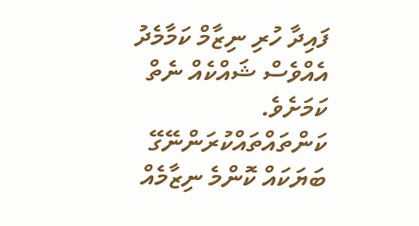ފައިދާ ހުރި ނިޒާމް ކަމާމެދު އެއްވެސް ޝައްކެއް ނެތް ކަމަށެވެ.
ކަންތައްތައްކުރަންނޭގޭ ބަޔަކައް ކޮންމެ ނިޒާމެއް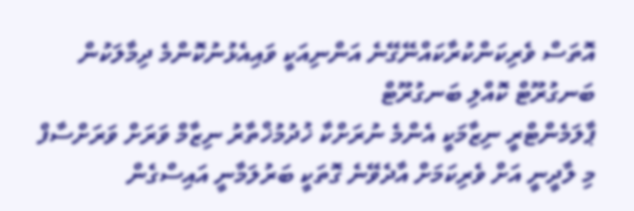އޮތަސް ވެރިކަންކުރާކައްނޭގޭނެ އަންނިއަކީ ވައިއެޅުނުކޮންމެ ދިމާލަކުން ބަނގުރޫޓް ކޮއްލި ބަނގުރޫޓް
ޕާލަމެންޓްރީ ނިޒާމަކީ އެންމެ ނުރަށްކާ ޚުދުމުޚްތާރު ނިޒާމް ވަރަށް ވަރަށްސާފް
މި ލާދީނީ އަށް ވެރިކަމަށް އާދެވޭނެ ގޮތަކީ ބަރުލަމާނީ އައިސްގެން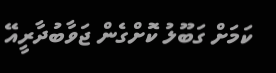ކަމަށް ގަބޫލު ކޮށްގެން ޖަވާބުދާރީއޭ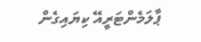ޕާލަމެންޓަރީއޭ ކިޔައިގެން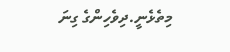މިތެޅެނީ.ދިވެހިންގެ ގިނަ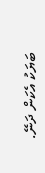ބަޔަކު އެކަން ދަނޭ.